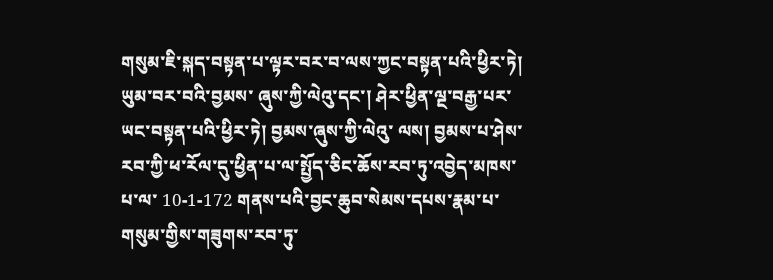གསུམ་ཇི་སྐད་བསྟན་པ་ལྟར་བར་བ་ལས་ཀྱང་བསྟན་པའི་ཕྱིར་ཏེ། ཡུམ་བར་བའི་བྱམས་ ཞུས་ཀྱི་ལེའུ་དང་། ཤེར་ཕྱིན་ལྔ་བརྒྱ་པར་ཡང་བསྟན་པའི་ཕྱིར་ཏེ། བྱམས་ཞུས་ཀྱི་ལེའུ་ ལས། བྱམས་པ་ཤེས་རབ་ཀྱི་ཕ་རོལ་དུ་ཕྱིན་པ་ལ་སྤྱོད་ཅིང་ཆོས་རབ་ཏུ་འབྱེད་མཁས་པ་ལ་ 10-1-172 གནས་པའི་བྱང་ཆུབ་སེམས་དཔས་རྣམ་པ་གསུམ་གྱིས་གཟུགས་རབ་ཏུ་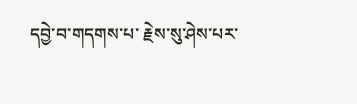དབྱེ་བ་གདགས་པ་ རྗེས་སུ་ཤེས་པར་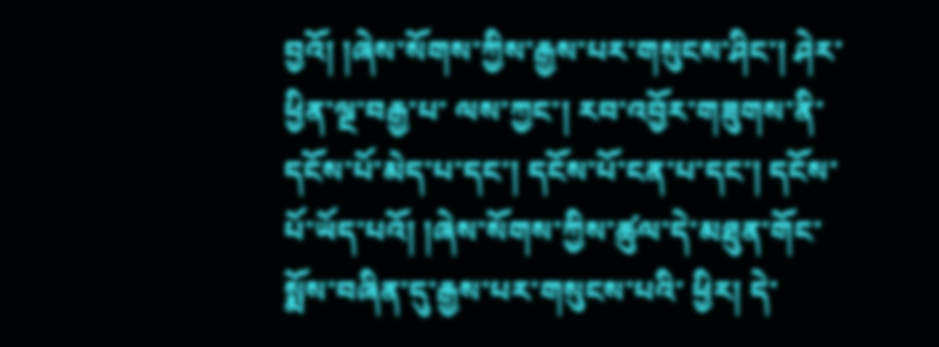བྱའོ། །ཞེས་སོགས་ཀྱིས་རྒྱས་པར་གསུངས་ཤིང་། ཤེར་ཕྱིན་ལྔ་བརྒྱ་པ་ ལས་ཀྱང་། རབ་འབྱོར་གཟུགས་ནི་དངོས་པོ་མེད་པ་དང་། དངོས་པོ་ངན་པ་དང་། དངོས་ པོ་ཡོད་པའོ། །ཞེས་སོགས་ཀྱིས་ཚུལ་དེ་མཐུན་གོང་སྨོས་བཞིན་དུ་རྒྱས་པར་གསུངས་པའི་ ཕྱིར། དེ་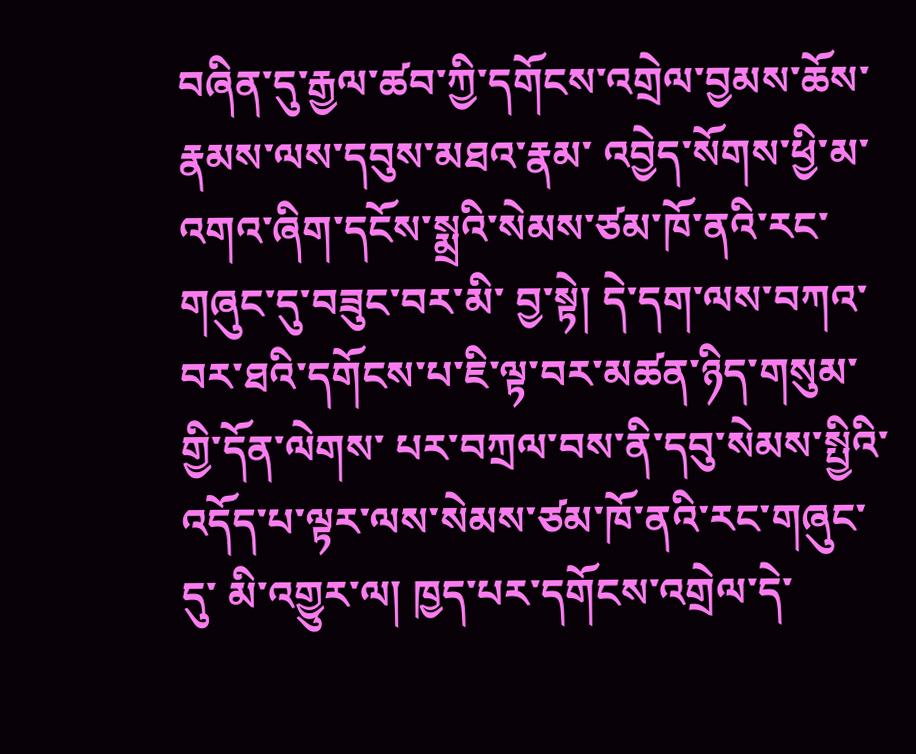བཞིན་དུ་རྒྱལ་ཚབ་ཀྱི་དགོངས་འགྲེལ་བྱམས་ཆོས་རྣམས་ལས་དབུས་མཐའ་རྣམ་ འབྱེད་སོགས་ཕྱི་མ་འགའ་ཞིག་དངོས་སྨྲའི་སེམས་ཙམ་ཁོ་ནའི་རང་གཞུང་དུ་བཟུང་བར་མི་ བྱ་སྟེ། དེ་དག་ལས་བཀའ་བར་ཐའི་དགོངས་པ་ཇི་ལྟ་བར་མཚན་ཉིད་གསུམ་གྱི་དོན་ལེགས་ པར་བཀྲལ་བས་ནི་དབུ་སེམས་སྤྱིའི་འདོད་པ་ལྟར་ལས་སེམས་ཙམ་ཁོ་ནའི་རང་གཞུང་དུ་ མི་འགྱུར་ལ། ཁྱད་པར་དགོངས་འགྲེལ་དེ་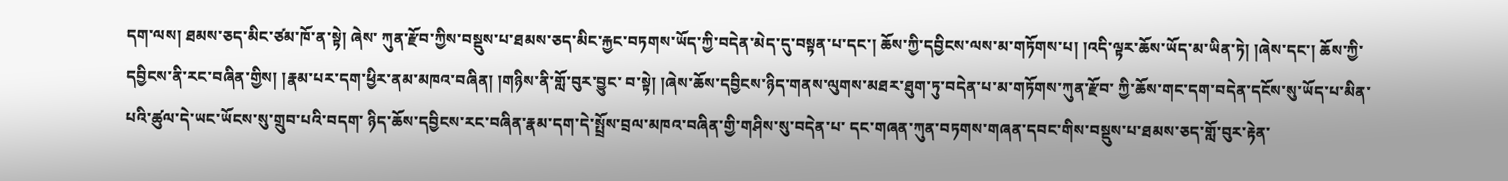དག་ལས། ཐམས་ཅད་མིང་ཙམ་ཁོ་ན་སྟེ། ཞེས་ ཀུན་རྫོབ་ཀྱིས་བསྡུས་པ་ཐམས་ཅད་མིང་རྐྱང་བཏགས་ཡོད་ཀྱི་བདེན་མེད་དུ་བསྟན་པ་དང་། ཆོས་ཀྱི་དབྱིངས་ལས་མ་གཏོགས་པ། །འདི་ལྟར་ཆོས་ཡོད་མ་ཡིན་ཏེ། །ཞེས་དང་། ཆོས་ཀྱི་ དབྱིངས་ནི་རང་བཞིན་གྱིས། །རྣམ་པར་དག་ཕྱིར་ནམ་མཁའ་བཞིན། །གཉིས་ནི་གློ་བུར་བྱུང་ བ་སྟེ། །ཞེས་ཆོས་དབྱིངས་ཉིད་གནས་ལུགས་མཐར་ཐུག་ཏུ་བདེན་པ་མ་གཏོགས་ཀུན་རྫོབ་ ཀྱི་ཆོས་གང་དག་བདེན་དངོས་སུ་ཡོད་པ་མིན་པའི་ཚུལ་དེ་ཡང་ཡོངས་སུ་གྲུབ་པའི་བདག་ ཉིད་ཆོས་དབྱིངས་རང་བཞིན་རྣམ་དག་དེ་སྤྲོས་བྲལ་མཁའ་བཞིན་གྱི་གཤིས་སུ་བདེན་པ་ དང་གཞན་ཀུན་བཏགས་གཞན་དབང་གིས་བསྡུས་པ་ཐམས་ཅད་གློ་བུར་རྟེན་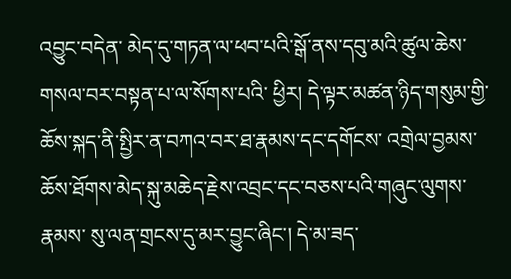འབྱུང་བདེན་ མེད་དུ་གཏན་ལ་ཕབ་པའི་སྒོ་ནས་དབུ་མའི་ཚུལ་ཆེས་གསལ་བར་བསྟན་པ་ལ་སོགས་པའི་ ཕྱིར། དེ་ལྟར་མཚན་ཉིད་གསུམ་གྱི་ཆོས་སྐད་ནི་སྤྱིར་ན་བཀའ་བར་ཐ་རྣམས་དང་དགོངས་ འགྲེལ་བྱམས་ཆོས་ཐོགས་མེད་སྐུ་མཆེད་རྗེས་འབྲང་དང་བཅས་པའི་གཞུང་ལུགས་རྣམས་ སུ་ལན་གྲངས་དུ་མར་བྱུང་ཞིང་། དེ་མ་ཟད་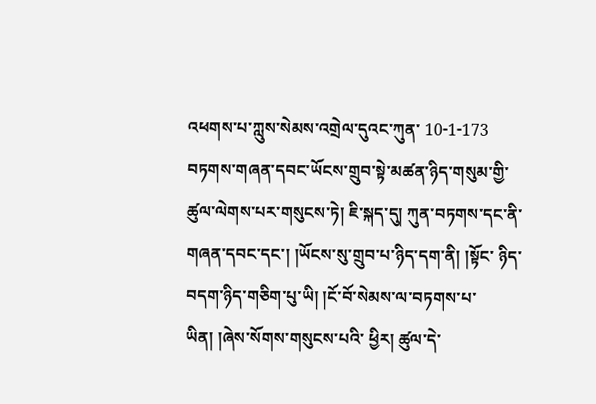འཕགས་པ་ཀླུས་སེམས་འགྲེལ་དུའང་ཀུན་ 10-1-173 བཏགས་གཞན་དབང་ཡོངས་གྲུབ་སྟེ་མཚན་ཉིད་གསུམ་གྱི་ཚུལ་ལེགས་པར་གསུངས་ཏེ། ཇི་སྐད་དུ། ཀུན་བཏགས་དང་ནི་གཞན་དབང་དང་། །ཡོངས་སུ་གྲུབ་པ་ཉིད་དག་ནི། །སྟོང་ ཉིད་བདག་ཉིད་གཅིག་པུ་ཡི། །ངོ་བོ་སེམས་ལ་བཏགས་པ་ཡིན། །ཞེས་སོགས་གསུངས་པའི་ ཕྱིར། ཚུལ་དེ་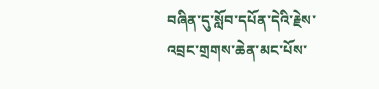བཞིན་དུ་སློབ་དཔོན་དེའི་རྗེས་འབྲང་གྲགས་ཆེན་མང་པོས་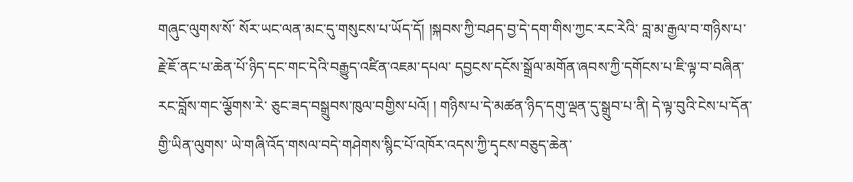གཞུང་ལུགས་སོ་ སོར་ཡང་ལན་མང་དུ་གསུངས་པ་ཡོད་དོ། །སྐབས་ཀྱི་བཤད་བྱ་དེ་དག་གིས་ཀྱང་རང་རེའི་ བླ་མ་རྒྱལ་བ་གཉིས་པ་རྗེ་ཇོ་ནང་པ་ཆེན་པོ་ཉིད་དང་གང་དེའི་བརྒྱུད་འཛིན་འཇམ་དཔལ་ དབྱངས་དངོས་སྒྲོལ་མགོན་ཞབས་ཀྱི་དགོངས་པ་ཇི་ལྟ་བ་བཞིན་རང་བློས་གང་ལྕོགས་རེ་ ཅུང་ཟད་བསྒྲུབས་ཁུལ་བགྱིས་པའོ། ། གཉིས་པ་དེ་མཚན་ཉིད་དགུ་ལྡན་དུ་སྒྲུབ་པ་ནི། དེ་ལྟ་བུའི་ངེས་པ་དོན་གྱི་ཡིན་ལུགས་ ཡེ་གཞི་འོད་གསལ་བདེ་གཤེགས་སྙིང་པོ་འཁོར་འདས་ཀྱི་དྭངས་བཅུད་ཆེན་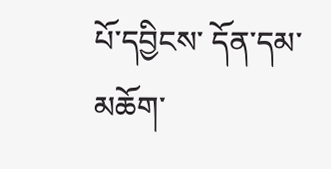པོ་དབྱིངས་ དོན་དམ་མཆོག་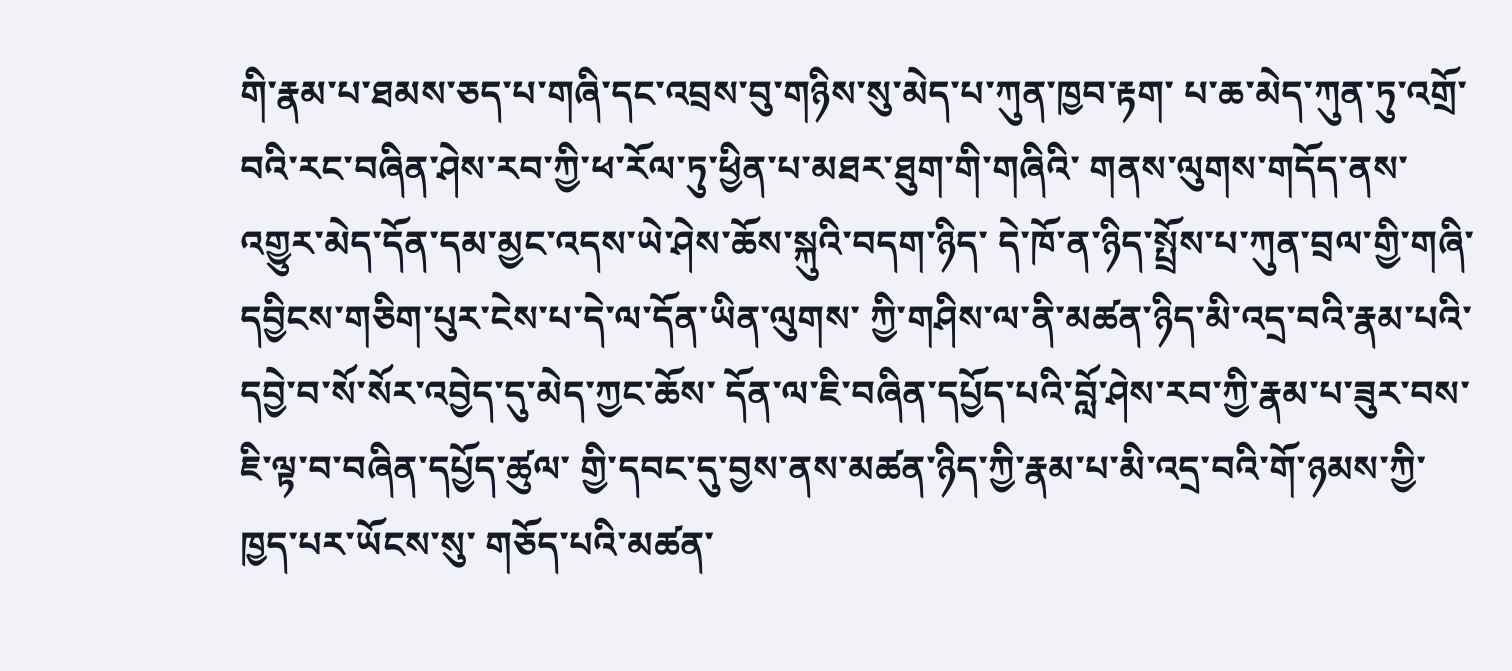གི་རྣམ་པ་ཐམས་ཅད་པ་གཞི་དང་འབྲས་བུ་གཉིས་སུ་མེད་པ་ཀུན་ཁྱབ་རྟག་ པ་ཆ་མེད་ཀུན་ཏུ་འགྲོ་བའི་རང་བཞིན་ཤེས་རབ་ཀྱི་ཕ་རོལ་ཏུ་ཕྱིན་པ་མཐར་ཐུག་གི་གཞིའི་ གནས་ལུགས་གདོད་ནས་འགྱུར་མེད་དོན་དམ་མྱང་འདས་ཡེ་ཤེས་ཆོས་སྐུའི་བདག་ཉིད་ དེ་ཁོ་ན་ཉིད་སྤྲོས་པ་ཀུན་བྲལ་གྱི་གཞི་དབྱིངས་གཅིག་པུར་ངེས་པ་དེ་ལ་དོན་ཡིན་ལུགས་ ཀྱི་གཤིས་ལ་ནི་མཚན་ཉིད་མི་འདྲ་བའི་རྣམ་པའི་དབྱེ་བ་སོ་སོར་འབྱེད་དུ་མེད་ཀྱང་ཆོས་ དོན་ལ་ཇི་བཞིན་དཔྱོད་པའི་བློ་ཤེས་རབ་ཀྱི་རྣམ་པ་ཟུར་བས་ཇི་ལྟ་བ་བཞིན་དཔྱོད་ཚུལ་ གྱི་དབང་དུ་བྱས་ནས་མཚན་ཉིད་ཀྱི་རྣམ་པ་མི་འདྲ་བའི་གོ་ཉམས་ཀྱི་ཁྱད་པར་ཡོངས་སུ་ གཅོད་པའི་མཚན་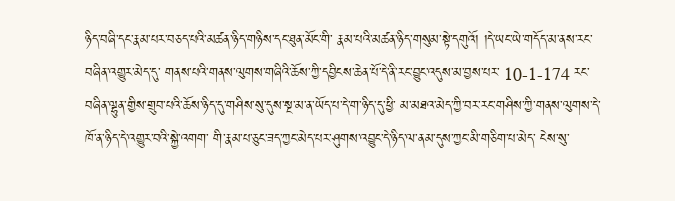ཉིད་བཞི་དང་རྣམ་པར་བཅད་པའི་མཚན་ཉིད་གཉིས་དང་ཐུན་མོང་གི་ རྣམ་པའི་མཚན་ཉིད་གསུམ་སྟེ་དགུའོ། །དེ་ཡང་ཡེ་གདོད་མ་ནས་རང་བཞིན་འགྱུར་མེད་དུ་ གནས་པའི་གནས་ལུགས་གཞིའི་ཆོས་ཀྱི་དབྱིངས་ཆེན་པོ་དེ་ནི་རང་བྱུང་འདུས་མ་བྱས་པར་ 10-1-174 རང་བཞིན་ལྷུན་གྱིས་གྲུབ་པའི་ཆོས་ཉིད་དུ་གཤིས་སུ་དུས་སྔ་མ་ན་ཡོད་པ་དེ་ག་ཉིད་དུ་ཕྱི་ མ་མཐའ་མེད་ཀྱི་བར་རང་གཤིས་ཀྱི་གནས་ལུགས་དེ་ཁོ་ན་ཉིད་དེ་འགྱུར་བའི་སྐྱེ་འགག་ གི་རྣམ་པ་ཅུང་ཟད་ཀྱང་མེད་པར་ཤུགས་འབྱུང་དེ་ཉིད་ལ་ནམ་དུས་ཀྱང་མི་གཅིག་པ་མེད་ ངེས་སུ་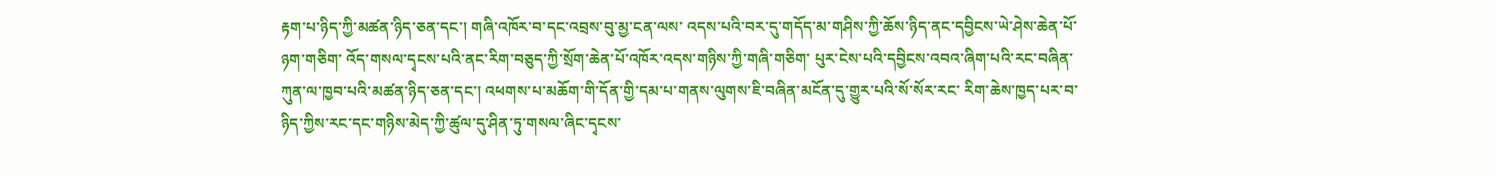རྟག་པ་ཉིད་ཀྱི་མཚན་ཉིད་ཅན་དང་། གཞི་འཁོར་བ་དང་འབྲས་བུ་མྱ་ངན་ལས་ འདས་པའི་བར་དུ་གདོད་མ་གཤིས་ཀྱི་ཆོས་ཉིད་ནང་དབྱིངས་ཡེ་ཤེས་ཆེན་པོ་ཉག་གཅིག་ འོད་གསལ་དྭངས་པའི་ནང་རིག་བཅུད་ཀྱི་སྲོག་ཆེན་པོ་འཁོར་འདས་གཉིས་ཀྱི་གཞི་གཅིག་ པུར་ངེས་པའི་དབྱིངས་འབའ་ཞིག་པའི་རང་བཞིན་ཀུན་ལ་ཁྱབ་པའི་མཚན་ཉིད་ཅན་དང་། འཕགས་པ་མཆོག་གི་དོན་གྱི་དམ་པ་གནས་ལུགས་ཇི་བཞིན་མངོན་དུ་གྱུར་པའི་སོ་སོར་རང་ རིག་ཆེས་ཁྱད་པར་བ་ཉིད་ཀྱིས་རང་དང་གཉིས་མེད་ཀྱི་ཚུལ་དུ་ཤིན་ཏུ་གསལ་ཞིང་དྭངས་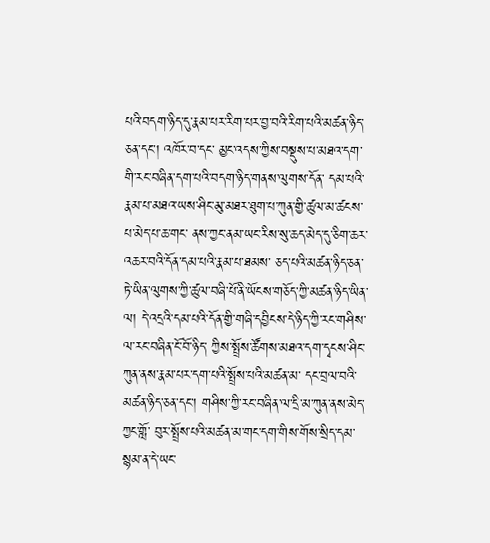པའི་བདག་ཉིད་དུ་རྣམ་པར་རིག་པར་བྱ་བའི་རིག་པའི་མཚན་ཉིད་ཅན་དང་། འཁོར་བ་དང་ མྱང་འདས་ཀྱིས་བསྡུས་པ་མཐའ་དག་གི་རང་བཞིན་དག་པའི་བདག་ཉིད་གནས་ལུགས་དོན་ དམ་པའི་རྣམ་པ་མཐའ་ཡས་ཤིང་མུ་མཐར་ཐུག་པ་ཀུན་གྱི་ཚུལ་མ་ཚངས་པ་མེད་པ་ཆ་གང་ ནས་ཀྱང་ནམ་ཡང་རིས་སུ་ཆད་མེད་དུ་ཅིག་ཆར་འཆར་བའི་དོན་དམ་པའི་རྣམ་པ་ཐམས་ ཅད་པའི་མཚན་ཉིད་ཅན་ཏེ་ཡིན་ལུགས་ཀྱི་ཚུལ་བཞི་པོ་ནི་ཡོངས་གཅོད་ཀྱི་མཚན་ཉིད་ཡིན་ ལ། དེ་འདྲའི་དམ་པའི་དོན་གྱི་གཞི་དབྱིངས་དེ་ཉིད་ཀྱི་རང་གཤིས་ལ་རང་བཞིན་ངོ་བོ་ཉིད་ ཀྱིས་སྤྲོས་ཚོགས་མཐའ་དག་དྭངས་ཤིང་ཀུན་ནས་རྣམ་པར་དག་པའི་སྤྲོས་པའི་མཚན་མ་ དང་བྲལ་བའི་མཚན་ཉིད་ཅན་དང་། གཤིས་ཀྱི་རང་བཞིན་ལ་དྲི་མ་ཀུན་ནས་མེད་ཀྱང་གློ་ བུར་སྤྲོས་པའི་མཚན་མ་གང་དག་གིས་གོས་སྲིད་དམ་སྙམ་ན་དེ་ཡང་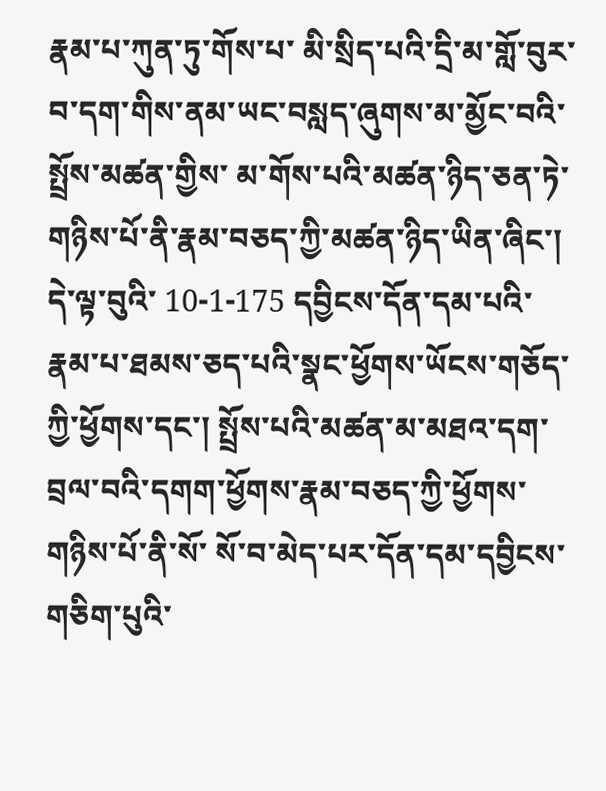རྣམ་པ་ཀུན་ཏུ་གོས་པ་ མི་སྲིད་པའི་དྲི་མ་གློ་བུར་བ་དག་གིས་ནམ་ཡང་བསླད་ཞུགས་མ་མྱོང་བའི་སྤྲོས་མཚན་གྱིས་ མ་གོས་པའི་མཚན་ཉིད་ཅན་ཏེ་གཉིས་པོ་ནི་རྣམ་བཅད་ཀྱི་མཚན་ཉིད་ཡིན་ཞིང་། དེ་ལྟ་བུའི་ 10-1-175 དབྱིངས་དོན་དམ་པའི་རྣམ་པ་ཐམས་ཅད་པའི་སྣང་ཕྱོགས་ཡོངས་གཅོད་ཀྱི་ཕྱོགས་དང་། སྤྲོས་པའི་མཚན་མ་མཐའ་དག་བྲལ་བའི་དགག་ཕྱོགས་རྣམ་བཅད་ཀྱི་ཕྱོགས་གཉིས་པོ་ནི་སོ་ སོ་བ་མེད་པར་དོན་དམ་དབྱིངས་གཅིག་པུའི་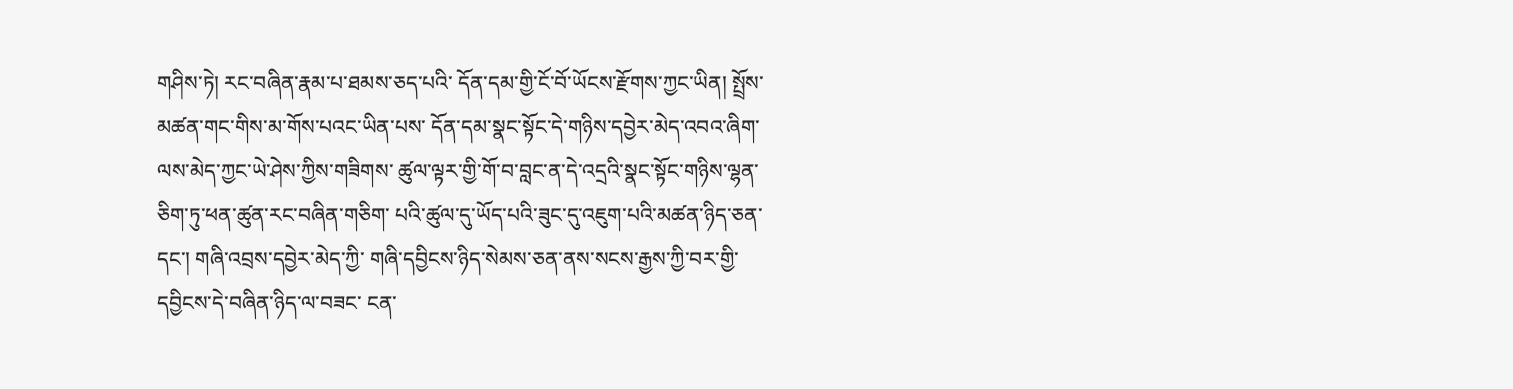གཤིས་ཏེ། རང་བཞིན་རྣམ་པ་ཐམས་ཅད་པའི་ དོན་དམ་གྱི་ངོ་བོ་ཡོངས་རྫོགས་ཀྱང་ཡིན། སྤྲོས་མཚན་གང་གིས་མ་གོས་པའང་ཡིན་པས་ དོན་དམ་སྣང་སྟོང་དེ་གཉིས་དབྱེར་མེད་འབའ་ཞིག་ལས་མེད་ཀྱང་ཡེ་ཤེས་ཀྱིས་གཟིགས་ ཚུལ་ལྟར་གྱི་གོ་བ་བླང་ན་དེ་འདྲའི་སྣང་སྟོང་གཉིས་ལྷན་ཅིག་ཏུ་ཕན་ཚུན་རང་བཞིན་གཅིག་ པའི་ཚུལ་དུ་ཡོད་པའི་ཟུང་དུ་འཇུག་པའི་མཚན་ཉིད་ཅན་དང་། གཞི་འབྲས་དབྱེར་མེད་ཀྱི་ གཞི་དབྱིངས་ཉིད་སེམས་ཅན་ནས་སངས་རྒྱས་ཀྱི་བར་གྱི་དབྱིངས་དེ་བཞིན་ཉིད་ལ་བཟང་ ངན་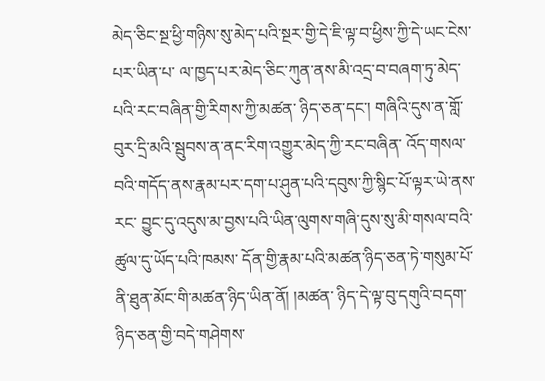མེད་ཅིང་སྔ་ཕྱི་གཉིས་སུ་མེད་པའི་སྔར་གྱི་དེ་ཇི་ལྟ་བ་ཕྱིས་ཀྱི་དེ་ཡང་ངེས་པར་ཡིན་པ་ ལ་ཁྱད་པར་མེད་ཅིང་ཀུན་ནས་མི་འདྲ་བ་བཞག་ཏུ་མེད་པའི་རང་བཞིན་གྱི་རིགས་ཀྱི་མཚན་ ཉིད་ཅན་དང་། གཞིའི་དུས་ན་གློ་བུར་དྲི་མའི་སྦུབས་ན་ནང་རིག་འགྱུར་མེད་ཀྱི་རང་བཞིན་ འོད་གསལ་བའི་གདོད་ནས་རྣམ་པར་དག་པ་ཤུན་པའི་དབུས་ཀྱི་སྙིང་པོ་ལྟར་ཡེ་ནས་རང་ བྱུང་དུ་འདུས་མ་བྱས་པའི་ཡིན་ལུགས་གཞི་དུས་སུ་མི་གསལ་བའི་ཚུལ་དུ་ཡོད་པའི་ཁམས་ དོན་གྱི་རྣམ་པའི་མཚན་ཉིད་ཅན་ཏེ་གསུམ་པོ་ནི་ཐུན་མོང་གི་མཚན་ཉིད་ཡིན་ནོ། །མཚན་ ཉིད་དེ་ལྟ་བུ་དགུའི་བདག་ཉིད་ཅན་གྱི་བདེ་གཤེགས་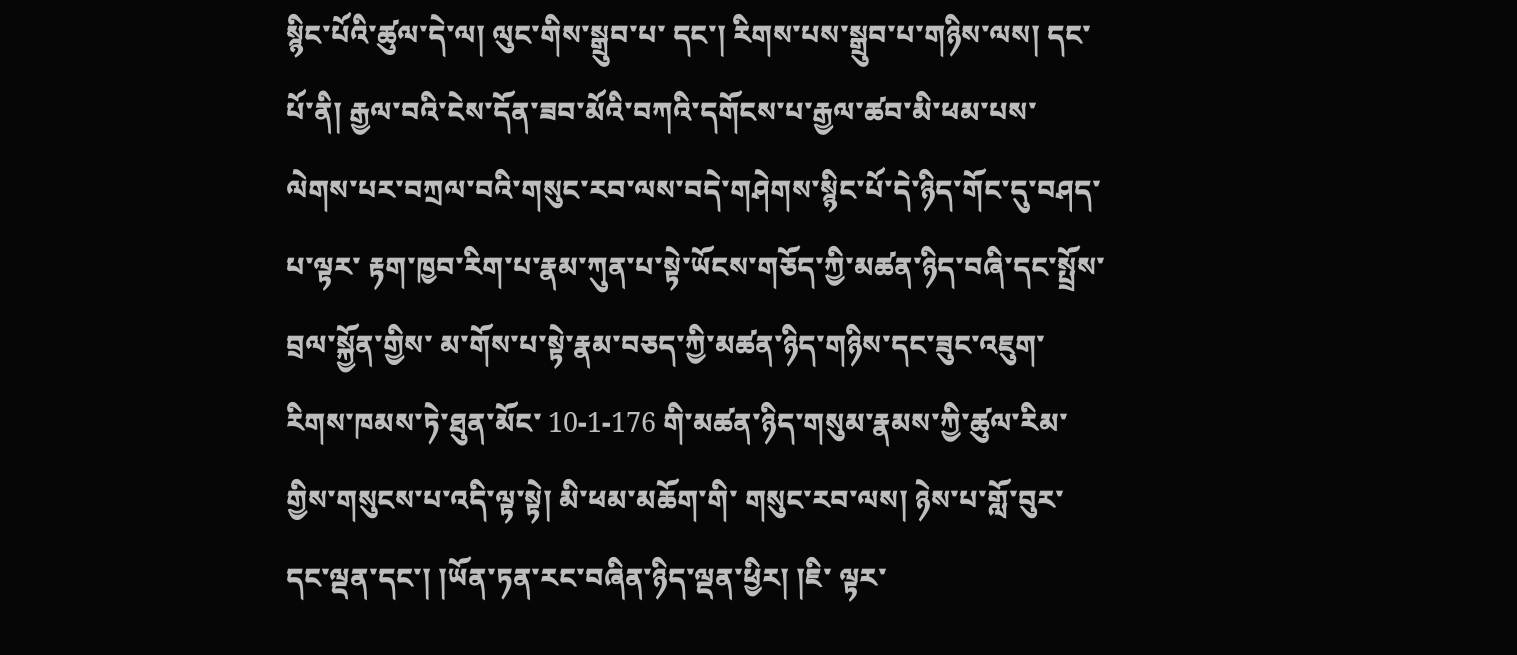སྙིང་པོའི་ཚུལ་དེ་ལ། ལུང་གིས་སྒྲུབ་པ་ དང་། རིགས་པས་སྒྲུབ་པ་གཉིས་ལས། དང་པོ་ནི། རྒྱལ་བའི་ངེས་དོན་ཟབ་མོའི་བཀའི་དགོངས་པ་རྒྱལ་ཚབ་མི་ཕམ་པས་ ལེགས་པར་བཀྲལ་བའི་གསུང་རབ་ལས་བདེ་གཤེགས་སྙིང་པོ་དེ་ཉིད་གོང་དུ་བཤད་པ་ལྟར་ རྟག་ཁྱབ་རིག་པ་རྣམ་ཀུན་པ་སྟེ་ཡོངས་གཅོད་ཀྱི་མཚན་ཉིད་བཞི་དང་སྤྲོས་བྲལ་སྐྱོན་གྱིས་ མ་གོས་པ་སྟེ་རྣམ་བཅད་ཀྱི་མཚན་ཉིད་གཉིས་དང་ཟུང་འཇུག་རིགས་ཁམས་ཏེ་ཐུན་མོང་ 10-1-176 གི་མཚན་ཉིད་གསུམ་རྣམས་ཀྱི་ཚུལ་རིམ་གྱིས་གསུངས་པ་འདི་ལྟ་སྟེ། མི་ཕམ་མཆོག་གི་ གསུང་རབ་ལས། ཉེས་པ་གློ་བུར་དང་ལྡན་དང་། །ཡོན་ཏན་རང་བཞིན་ཉིད་ལྡན་ཕྱིར། །ཇི་ ལྟར་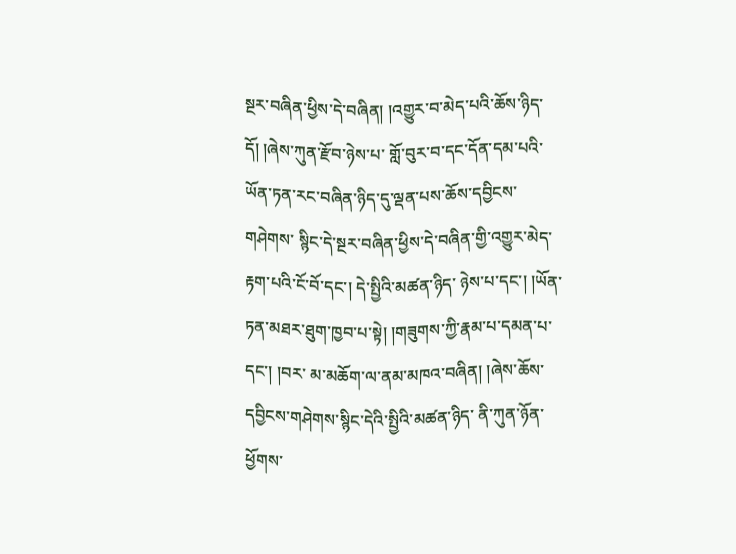སྔར་བཞིན་ཕྱིས་དེ་བཞིན། །འགྱུར་བ་མེད་པའི་ཆོས་ཉིད་དོ། །ཞེས་ཀུན་རྫོབ་ཉེས་པ་ གློ་བུར་བ་དང་དོན་དམ་པའི་ཡོན་ཏན་རང་བཞིན་ཉིད་དུ་ལྡན་པས་ཆོས་དབྱིངས་གཤེགས་ སྙིང་དེ་སྔར་བཞིན་ཕྱིས་དེ་བཞིན་གྱི་འགྱུར་མེད་རྟག་པའི་ངོ་བོ་དང་། དེ་སྤྱིའི་མཚན་ཉིད་ ཉེས་པ་དང་། །ཡོན་ཏན་མཐར་ཐུག་ཁྱབ་པ་སྟེ། །གཟུགས་ཀྱི་རྣམ་པ་དམན་པ་དང་། །བར་ མ་མཆོག་ལ་ནམ་མཁའ་བཞིན། །ཞེས་ཆོས་དབྱིངས་གཤེགས་སྙིང་དེའི་སྤྱིའི་མཚན་ཉིད་ ནི་ཀུན་ཉོན་ཕྱོགས་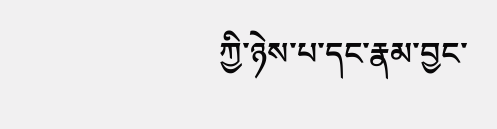ཀྱི་ཉེས་པ་དང་རྣམ་བྱང་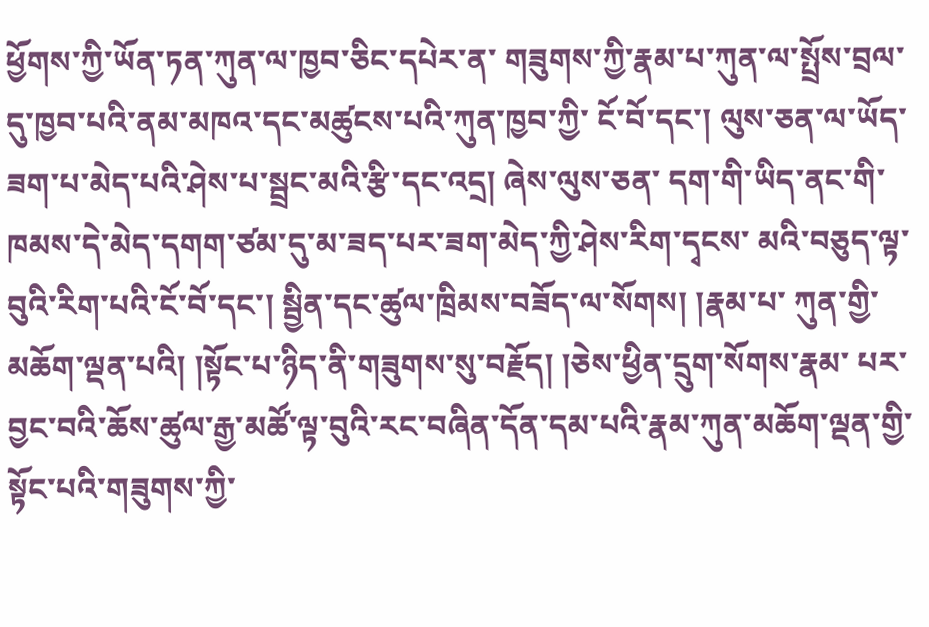ཕྱོགས་ཀྱི་ཡོན་ཏན་ཀུན་ལ་ཁྱབ་ཅིང་དཔེར་ན་ གཟུགས་ཀྱི་རྣམ་པ་ཀུན་ལ་སྤྲོས་བྲལ་དུ་ཁྱབ་པའི་ནམ་མཁའ་དང་མཚུངས་པའི་ཀུན་ཁྱབ་ཀྱི་ ངོ་བོ་དང་། ལུས་ཅན་ལ་ཡོད་ཟག་པ་མེད་པའི་ཤེས་པ་སྦྲང་མའི་རྩི་དང་འདྲ། ཞེས་ལུས་ཅན་ དག་གི་ཡིད་ནང་གི་ཁམས་དེ་མེད་དགག་ཙམ་དུ་མ་ཟད་པར་ཟག་མེད་ཀྱི་ཤེས་རིག་དྭངས་ མའི་བཅུད་ལྟ་བུའི་རིག་པའི་ངོ་བོ་དང་། སྦྱིན་དང་ཚུལ་ཁྲིམས་བཟོད་ལ་སོགས། །རྣམ་པ་ ཀུན་གྱི་མཆོག་ལྡན་པའི། །སྟོང་པ་ཉིད་ནི་གཟུགས་སུ་བརྗོད། །ཅེས་ཕྱིན་དྲུག་སོགས་རྣམ་ པར་བྱང་བའི་ཆོས་ཚུལ་རྒྱ་མཚོ་ལྟ་བུའི་རང་བཞིན་དོན་དམ་པའི་རྣམ་ཀུན་མཆོག་ལྡན་གྱི་ སྟོང་པའི་གཟུགས་ཀྱི་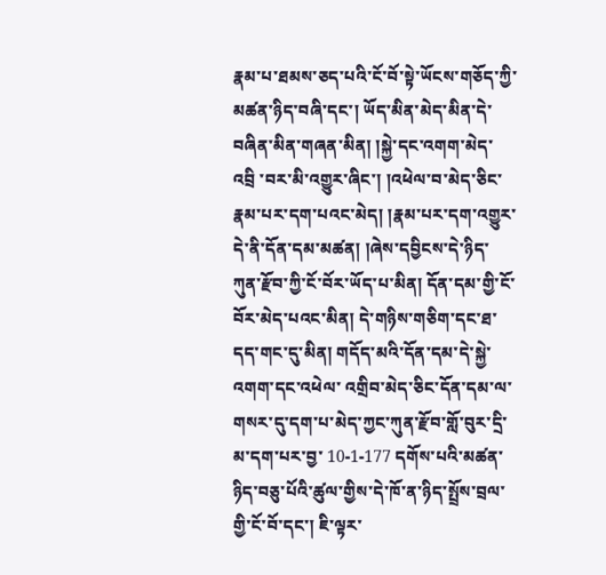རྣམ་པ་ཐམས་ཅད་པའི་ངོ་བོ་སྟེ་ཡོངས་གཅོད་ཀྱི་མཚན་ཉིད་བཞི་དང་། ཡོད་མིན་མེད་མིན་དེ་བཞིན་མིན་གཞན་མིན། །སྐྱེ་དང་འགག་མེད་འབྲི ་བར་མི་འགྱུར་ཞིང་། །འཕེལ་བ་མེད་ཅིང་རྣམ་པར་དག་པའང་མེད། །རྣམ་པར་དག་འགྱུར་དེ་ནི་དོན་དམ་མཚན། །ཞེས་དབྱིངས་དེ་ཉིད་ཀུན་རྫོབ་ཀྱི་ངོ་བོར་ཡོད་པ་མིན། དོན་དམ་གྱི་ངོ་བོར་མེད་པའང་མིན། དེ་གཉིས་གཅིག་དང་ཐ་དད་གང་དུ་མིན། གདོད་མའི་དོན་དམ་དེ་སྐྱེ་འགག་དང་འཕེལ་ འགྲིབ་མེད་ཅིང་དོན་དམ་ལ་གསར་དུ་དག་པ་མེད་ཀྱང་ཀུན་རྫོབ་གློ་བུར་དྲི་མ་དག་པར་བྱ་ 10-1-177 དགོས་པའི་མཚན་ཉིད་བཅུ་པོའི་ཚུལ་གྱིས་དེ་ཁོ་ན་ཉིད་སྤྲོས་བྲལ་གྱི་ངོ་བོ་དང་། ཇི་ལྟར་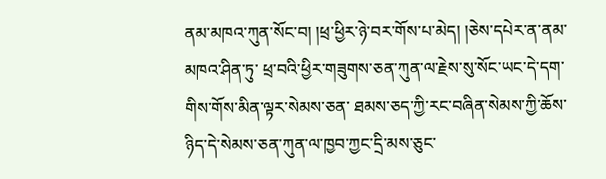ནམ་མཁའ་ཀུན་སོང་བ། །ཕྲ་ཕྱིར་ཉེ་བར་གོས་པ་མེད། །ཅེས་དཔེར་ན་ནམ་མཁའ་ཤིན་ཏུ་ ཕྲ་བའི་ཕྱིར་གཟུགས་ཅན་ཀུན་ལ་རྗེས་སུ་སོང་ཡང་དེ་དག་གིས་གོས་མིན་ལྟར་སེམས་ཅན་ ཐམས་ཅད་ཀྱི་རང་བཞིན་སེམས་ཀྱི་ཆོས་ཉིད་དེ་སེམས་ཅན་ཀུན་ལ་ཁྱབ་ཀྱང་དྲི་མས་ཅུང་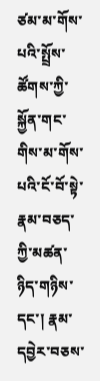ཙམ་མ་གོས་པའི་སྤྲོས་ཚོགས་ཀྱི་སྐྱོན་གང་གིས་མ་གོས་པའི་ངོ་བོ་སྟེ་རྣམ་བཅད་ཀྱི་མཚན་ ཉིད་གཉིས་དང་། རྣམ་དབྱེར་བཅས་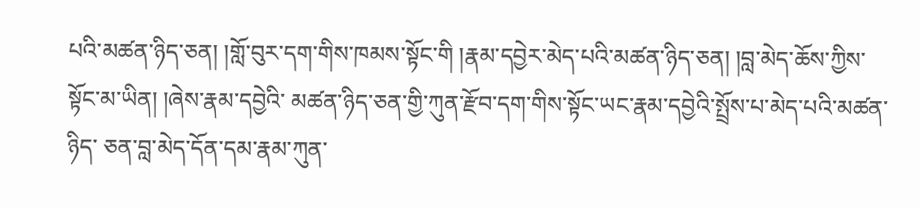པའི་མཚན་ཉིད་ཅན། །གློ་བུར་དག་གིས་ཁམས་སྟོང་གི །རྣམ་དབྱེར་མེད་པའི་མཚན་ཉིད་ཅན། །བླ་མེད་ཆོས་ཀྱིས་སྟོང་མ་ཡིན། །ཞེས་རྣམ་དབྱེའི་ མཚན་ཉིད་ཅན་གྱི་ཀུན་རྫོབ་དག་གིས་སྟོང་ཡང་རྣམ་དབྱེའི་སྤྲོས་པ་མེད་པའི་མཚན་ཉིད་ ཅན་བླ་མེད་དོན་དམ་རྣམ་ཀུན་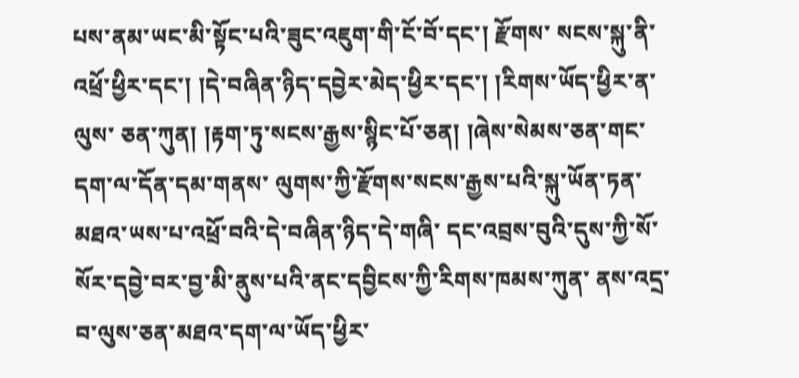པས་ནམ་ཡང་མི་སྟོང་པའི་ཟུང་འཇུག་གི་ངོ་བོ་དང་། རྫོགས་ སངས་སྐུ་ནི་འཕྲོ་ཕྱིར་དང་། །དེ་བཞིན་ཉིད་དབྱེར་མེད་ཕྱིར་དང་། །རིགས་ཡོད་ཕྱིར་ན་ལུས་ ཅན་ཀུན། །རྟག་ཏུ་སངས་རྒྱས་སྙིང་པོ་ཅན། །ཞེས་སེམས་ཅན་གང་དག་ལ་དོན་དམ་གནས་ ལུགས་ཀྱི་རྫོགས་སངས་རྒྱས་པའི་སྐུ་ཡོན་ཏན་མཐའ་ཡས་པ་འཕྲོ་བའི་དེ་བཞིན་ཉིད་དེ་གཞི་ དང་འབྲས་བུའི་དུས་ཀྱི་སོ་སོར་དབྱེ་བར་བྱ་མི་ནུས་པའི་ནང་དབྱིངས་ཀྱི་རིགས་ཁམས་ཀུན་ ནས་འདྲ་བ་ལུས་ཅན་མཐའ་དག་ལ་ཡོད་ཕྱིར་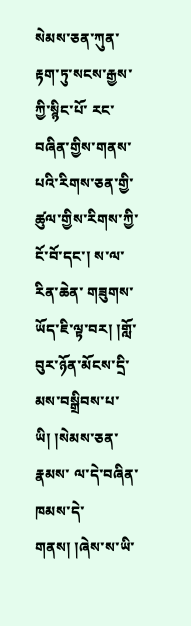སེམས་ཅན་ཀུན་རྟག་ཏུ་སངས་རྒྱས་ཀྱི་སྙིང་པོ་ རང་བཞིན་གྱིས་གནས་པའི་རིགས་ཅན་གྱི་ཚུལ་གྱིས་རིགས་ཀྱི་ངོ་བོ་དང་། ས་ལ་རིན་ཆེན་ གཟུགས་ཡོད་ཇི་ལྟ་བར། །གློ་བུར་ཉོན་མོངས་དྲི་མས་བསྒྲིབས་པ་ཡི། །སེམས་ཅན་རྣམས་ ལ་དེ་བཞིན་ཁམས་དེ་གནས། །ཞེས་ས་ཡི་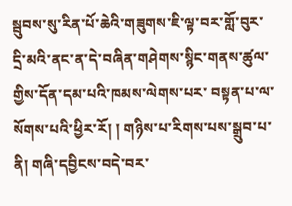སྦུབས་སུ་རིན་པོ་ཆེའི་གཟུགས་ཇི་ལྟ་བར་གློ་བུར་ དྲི་མའི་ནང་ན་དེ་བཞིན་གཤེགས་སྙིང་གནས་ཚུལ་གྱིས་དོན་དམ་པའི་ཁམས་ལེགས་པར་ བསྟན་པ་ལ་སོགས་པའི་ཕྱིར་རོ། ། གཉིས་པ་རིགས་པས་སྒྲུབ་པ་ནི། གཞི་དབྱིངས་བདེ་བར་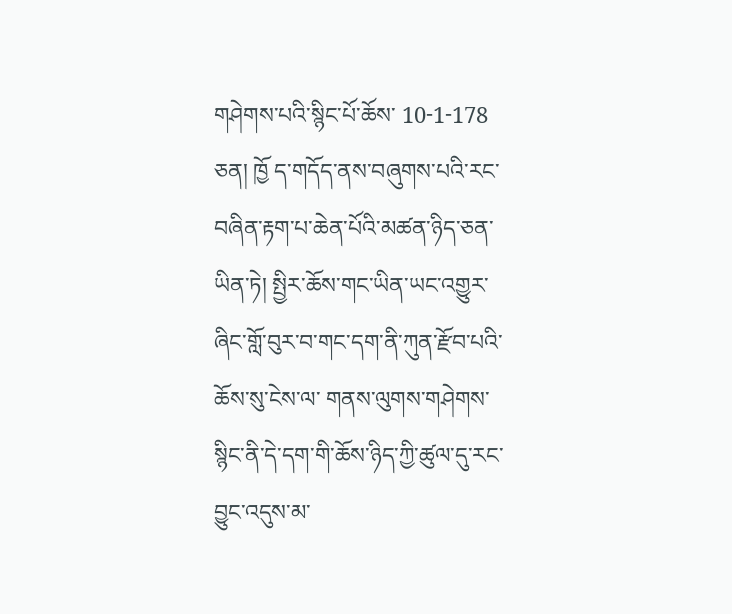གཤེགས་པའི་སྙིང་པོ་ཆོས་ 10-1-178 ཅན། ཁྱོ ད་གདོད་ནས་བཞུགས་པའི་རང་བཞིན་རྟག་པ་ཆེན་པོའི་མཚན་ཉིད་ཅན་ཡིན་ཏེ། སྤྱིར་ཆོས་གང་ཡིན་ཡང་འགྱུར་ཞིང་གློ་བུར་བ་གང་དག་ནི་ཀུན་རྫོབ་པའི་ཆོས་སུ་ངེས་ལ་ གནས་ལུགས་གཤེགས་སྙིང་ནི་དེ་དག་གི་ཆོས་ཉིད་ཀྱི་ཚུལ་དུ་རང་བྱུང་འདུས་མ་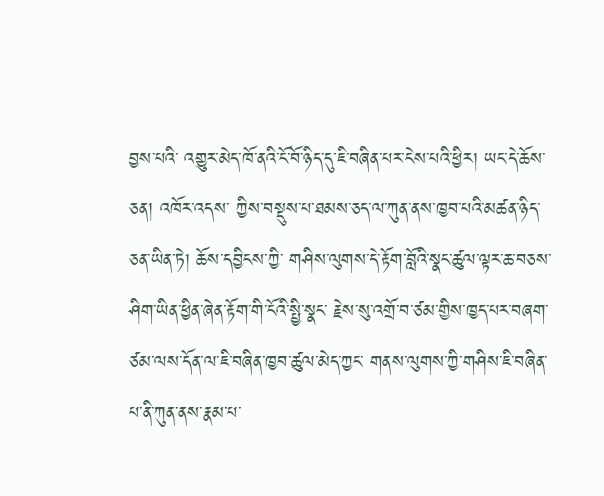བྱས་པའི་ འགྱུར་མེད་ཁོ་ནའི་ངོ་བོ་ཉིད་དུ་ཇི་བཞིན་པར་ངེས་པའི་ཕྱིར། ཡང་དེ་ཆོས་ཅན། འཁོར་འདས་ ཀྱིས་བསྡུས་པ་ཐམས་ཅད་ལ་ཀུན་ནས་ཁྱབ་པའི་མཚན་ཉིད་ཅན་ཡིན་ཏེ། ཆོས་དབྱིངས་ཀྱི་ གཤིས་ལུགས་དེ་རྟོག་བློའི་སྣང་ཚུལ་ལྟར་ཆ་བཅས་ཤིག་ཡིན་ཕྱིན་ཞེན་རྟོག་གི་ངོའི་སྤྱི་སྣང་ རྗེས་སུ་འགྲོ་བ་ཙམ་གྱིས་ཁྱད་པར་བཞག་ཙམ་ལས་དོན་ལ་ཇི་བཞིན་ཁྱབ་ཚུལ་མེད་ཀྱང་ གནས་ལུགས་ཀྱི་གཤིས་ཇི་བཞིན་པ་ནི་ཀུན་ནས་རྣམ་པ་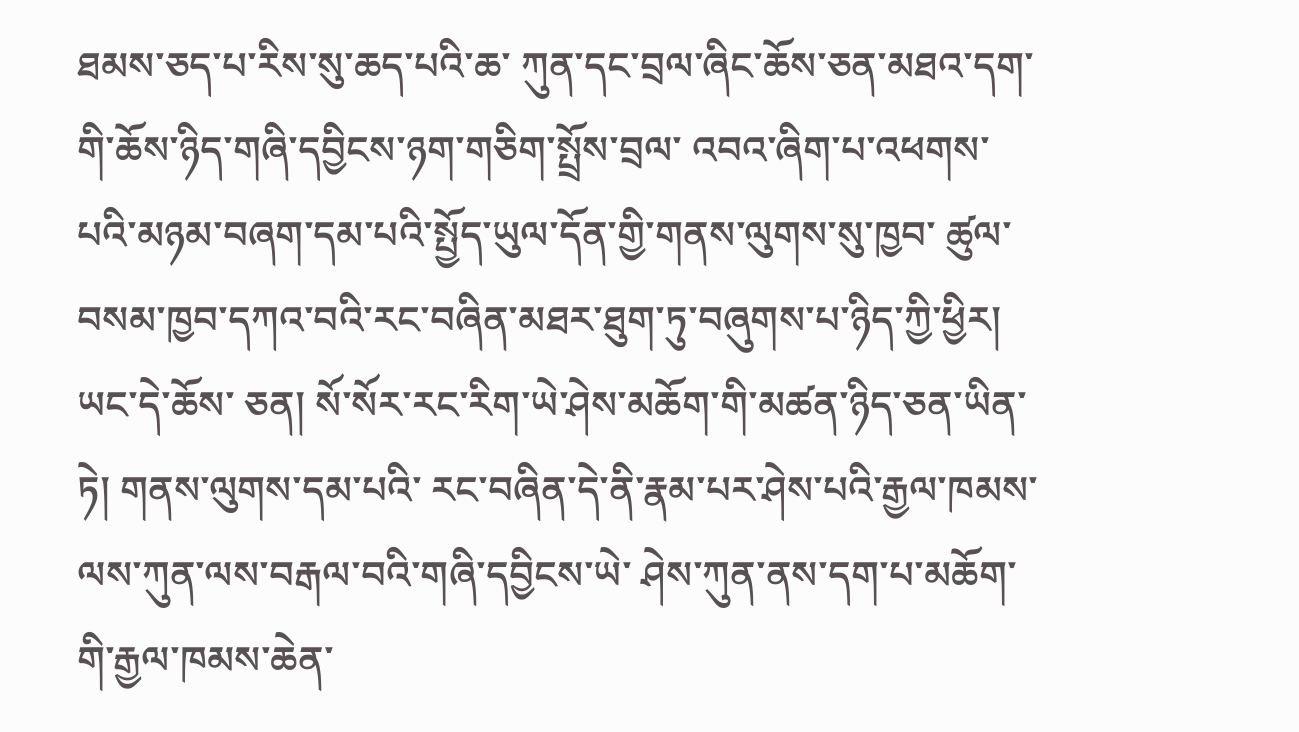ཐམས་ཅད་པ་རིས་སུ་ཆད་པའི་ཆ་ ཀུན་དང་བྲལ་ཞིང་ཆོས་ཅན་མཐའ་དག་གི་ཆོས་ཉིད་གཞི་དབྱིངས་ཉག་གཅིག་སྤྲོས་བྲལ་ འབའ་ཞིག་པ་འཕགས་པའི་མཉམ་བཞག་དམ་པའི་སྤྱོད་ཡུལ་དོན་གྱི་གནས་ལུགས་སུ་ཁྱབ་ ཚུལ་བསམ་ཁྱབ་དཀའ་བའི་རང་བཞིན་མཐར་ཐུག་ཏུ་བཞུགས་པ་ཉིད་ཀྱི་ཕྱིར། ཡང་དེ་ཆོས་ ཅན། སོ་སོར་རང་རིག་ཡེ་ཤེས་མཆོག་གི་མཚན་ཉིད་ཅན་ཡིན་ཏེ། གནས་ལུགས་དམ་པའི་ རང་བཞིན་དེ་ནི་རྣམ་པར་ཤེས་པའི་རྒྱལ་ཁམས་ལས་ཀུན་ལས་བརྒལ་བའི་གཞི་དབྱིངས་ཡེ་ ཤེས་ཀུན་ནས་དག་པ་མཆོག་གི་རྒྱལ་ཁམས་ཆེན་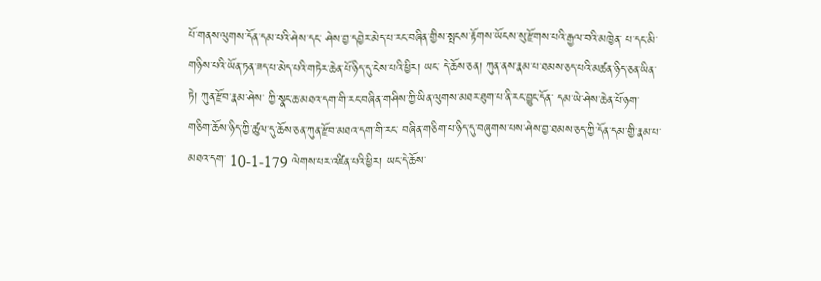པོ་གནས་ལུགས་དོན་དམ་པའི་ཤེས་དང་ ཤེས་བྱ་དབྱེར་མེད་པ་རང་བཞིན་གྱིས་སྤངས་རྟོགས་ཡོངས་སུ་རྫོགས་པའི་རྒྱལ་བའི་མཁྱེན་ པ་དང་མི་གཉིས་པའི་ཡོན་ཏན་ཟད་པ་མེད་པའི་གཏེར་ཆེན་པོ་ཉིད་དུ་ངེས་པའི་ཕྱིར། ཡང་ དེ་ཆོས་ཅན། ཀུན་ནས་རྣམ་པ་ཐམས་ཅད་པའི་མཚན་ཉིད་ཅན་ཡིན་ཏེ། ཀུན་རྫོབ་རྣམ་ཤེས་ ཀྱི་སྣང་ཆ་མཐའ་དག་གི་རང་བཞིན་གཤིས་ཀྱི་ཡིན་ལུགས་མཐར་ཐུག་པ་ནི་རང་བྱུང་དོན་ དམ་ཡེ་ཤེས་ཆེན་པོ་ཉག་གཅིག་ཆོས་ཉིད་ཀྱི་ཚུལ་དུ་ཆོས་ཅན་ཀུན་རྫོབ་མཐའ་དག་གི་རང་ བཞིན་གཅིག་པ་ཉིད་དུ་བཞུགས་པས་ཤེས་བྱ་ཐམས་ཅད་ཀྱི་དོན་དམ་གྱི་རྣམ་པ་མཐའ་དག་ 10-1-179 ལེགས་པར་འཛིན་པའི་ཕྱིར། ཡང་དེ་ཆོས་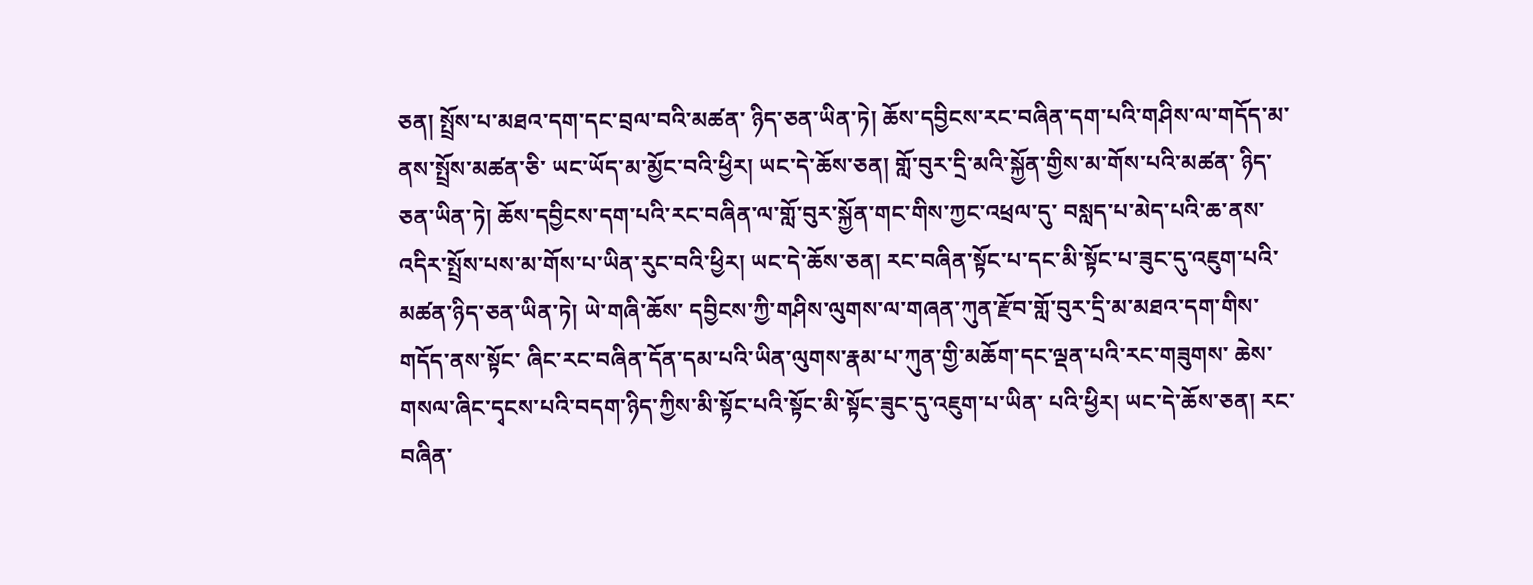ཅན། སྤྲོས་པ་མཐའ་དག་དང་བྲལ་བའི་མཚན་ ཉིད་ཅན་ཡིན་ཏེ། ཆོས་དབྱིངས་རང་བཞིན་དག་པའི་གཤིས་ལ་གདོད་མ་ནས་སྤྲོས་མཚན་ཅི་ ཡང་ཡོད་མ་མྱོང་བའི་ཕྱིར། ཡང་དེ་ཆོས་ཅན། གློ་བུར་དྲི་མའི་སྐྱོན་གྱིས་མ་གོས་པའི་མཚན་ ཉིད་ཅན་ཡིན་ཏེ། ཆོས་དབྱིངས་དག་པའི་རང་བཞིན་ལ་གློ་བུར་སྐྱོན་གང་གིས་ཀྱང་འཕྲལ་དུ་ བསླད་པ་མེད་པའི་ཆ་ནས་འདིར་སྤྲོས་པས་མ་གོས་པ་ཡིན་རུང་བའི་ཕྱིར། ཡང་དེ་ཆོས་ཅན། རང་བཞིན་སྟོང་པ་དང་མི་སྟོང་པ་ཟུང་དུ་འཇུག་པའི་མཚན་ཉིད་ཅན་ཡིན་ཏེ། ཡེ་གཞི་ཆོས་ དབྱིངས་ཀྱི་གཤིས་ལུགས་ལ་གཞན་ཀུན་རྫོབ་གློ་བུར་དྲི་མ་མཐའ་དག་གིས་གདོད་ནས་སྟོང་ ཞིང་རང་བཞིན་དོན་དམ་པའི་ཡིན་ལུགས་རྣམ་པ་ཀུན་གྱི་མཆོག་དང་ལྡན་པའི་རང་གཟུགས་ ཆེས་གསལ་ཞིང་དྭངས་པའི་བདག་ཉིད་ཀྱིས་མི་སྟོང་པའི་སྟོང་མི་སྟོང་ཟུང་དུ་འཇུག་པ་ཡིན་ པའི་ཕྱིར། ཡང་དེ་ཆོས་ཅན། རང་བཞིན་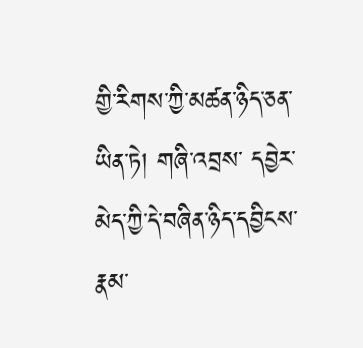གྱི་རིགས་ཀྱི་མཚན་ཉིད་ཅན་ཡིན་ཏེ། གཞི་འབྲས་ དབྱེར་མེད་ཀྱི་དེ་བཞིན་ཉིད་དབྱིངས་རྣམ་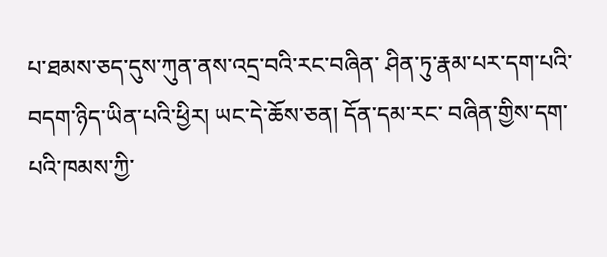པ་ཐམས་ཅད་དུས་ཀུན་ནས་འདྲ་བའི་རང་བཞིན་ ཤིན་ཏུ་རྣམ་པར་དག་པའི་བདག་ཉིད་ཡིན་པའི་ཕྱིར། ཡང་དེ་ཆོས་ཅན། དོན་དམ་རང་ བཞིན་གྱིས་དག་པའི་ཁམས་ཀྱི་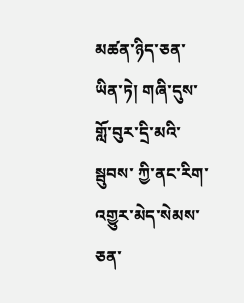མཚན་ཉིད་ཅན་ཡིན་ཏེ། གཞི་དུས་གློ་བུར་དྲི་མའི་སྦུབས་ ཀྱི་ནང་རིག་འགྱུར་མེད་སེམས་ཅན་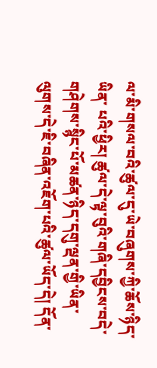ལ་མི་གསལ་བའི་ཚུལ་དུ་ཡེ་བཞུགས་ཀྱི་ཆོས་ཉིད་ཡིན་ པའི་ཕྱིར། ཚུལ་དེ་ལྟ་བུའི་གཞི་དབྱིངས་བདེ་གཤེགས་སྙིང་པོ་མཚན་ཉིད་དགུ་ལྡན་གྱི་ཡིན་ ལུགས་དེ་ཇི་བཞིན་འཇོག་པའི་ཚུལ་ཡོད་དེ། དོན་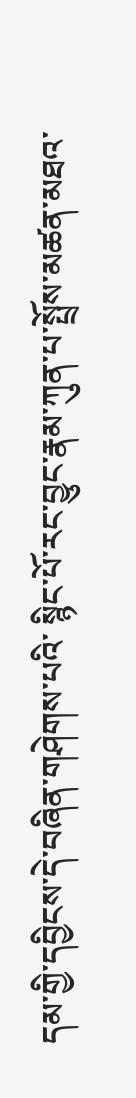དམ་གྱི་དབྱིངས་དེ་བཞིན་གཤེགས་པའི་ སྙིང་པོ་རང་བྱུང་རྣམ་ཀུན་པ་སྤྲོས་མཚན་མཐའ་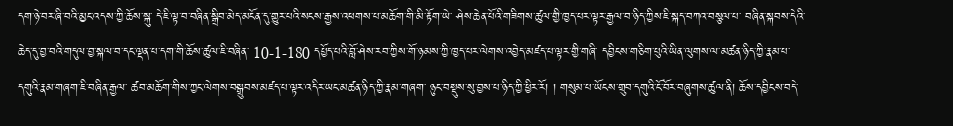དག་ཉེ་བར་ཞི་བའི་མྱང་འདས་ཀྱི་ཆོས་སྐུ་ དེ་ཇི་ལྟ་བ་བཞིན་སྒྲིབ་མེད་མངོན་དུ་གྱུར་པའི་སངས་རྒྱས་འཕགས་པ་མཆོག་གི་མི་རྟོག་ཡེ་ ཤེས་ཆེན་པོའི་གཟིགས་ཚུལ་གྱི་ཁྱད་པར་ལྟར་རྒྱལ་བ་ཉིད་ཀྱིས་ཇི་སྐད་བཀའ་བསྩལ་པ་ བཞིན་སྐབས་དེའི་ཆེད་དུ་བྱ་བའི་གདུལ་བྱ་སྐལ་བ་དང་ལྡན་པ་དག་གི་ཆོས་ཚུལ་ཇི་བཞིན་ 10-1-180 དཔྱོད་པའི་བློ་ཤེས་རབ་ཀྱིས་གོ་ཉམས་ཀྱི་ཁྱད་པར་ལེགས་འབྱེད་མཛད་པ་ལྟར་གྱི་གཞི་ དབྱིངས་གཅིག་པུའི་ཡིན་ལུགས་ལ་མཚན་ཉིད་ཀྱི་རྣམ་པ་དགུའི་རྣམ་གཞག་ཇི་བཞིན་རྒྱལ་ ཚབ་མཆོག་གིས་ཀྱང་ལེགས་བསྒྲུབས་མཛད་པ་ལྟར་འདིར་ཡང་མཚན་ཉིད་ཀྱི་རྣམ་གཞག་ ཉུང་བསྡུས་སུ་བྱས་པ་ཉིད་ཀྱི་ཕྱིར་རོ། ། གསུམ་པ་ཡོངས་གྲུབ་དགུའི་ངོ་བོར་བཞུགས་ཚུལ་ནི། ཆོས་དབྱིངས་བདེ་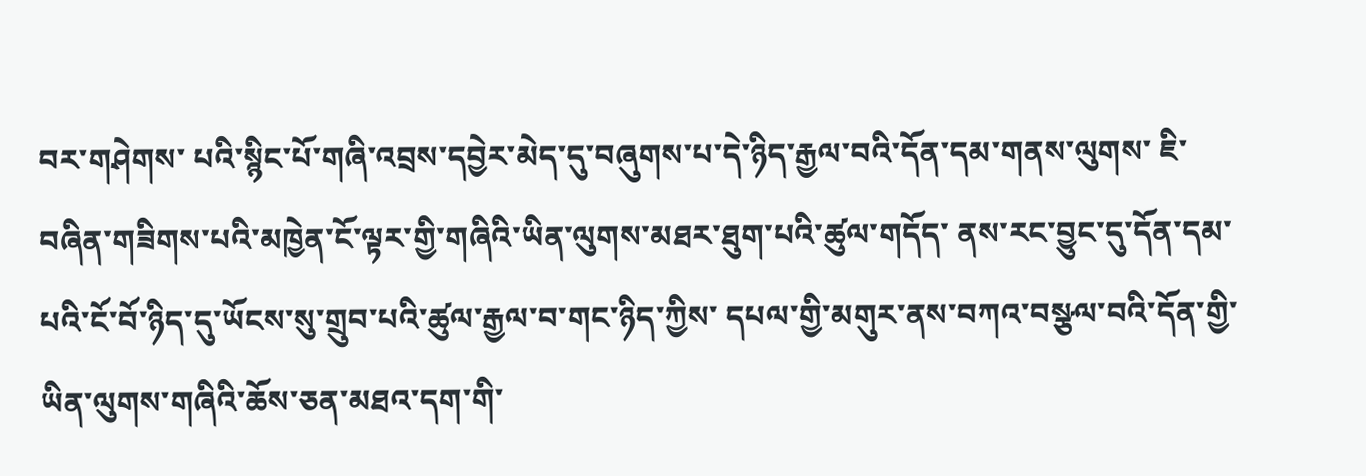བར་གཤེགས་ པའི་སྙིང་པོ་གཞི་འབྲས་དབྱེར་མེད་དུ་བཞུགས་པ་དེ་ཉིད་རྒྱལ་བའི་དོན་དམ་གནས་ལུགས་ ཇི་བཞིན་གཟིགས་པའི་མཁྱེན་ངོ་ལྟར་གྱི་གཞིའི་ཡིན་ལུགས་མཐར་ཐུག་པའི་ཚུལ་གདོད་ ནས་རང་བྱུང་དུ་དོན་དམ་པའི་ངོ་བོ་ཉིད་དུ་ཡོངས་སུ་གྲུབ་པའི་ཚུལ་རྒྱལ་བ་གང་ཉིད་ཀྱིས་ དཔལ་གྱི་མགུར་ནས་བཀའ་བསྩལ་བའི་དོན་གྱི་ཡིན་ལུགས་གཞིའི་ཆོས་ཅན་མཐའ་དག་གི་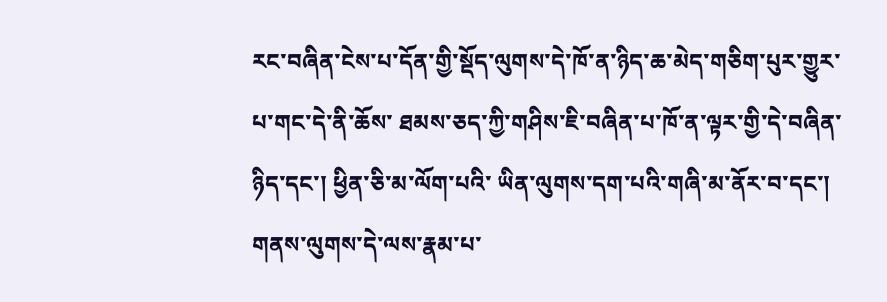རང་བཞིན་ངེས་པ་དོན་གྱི་སྡོད་ལུགས་དེ་ཁོ་ན་ཉིད་ཆ་མེད་གཅིག་པུར་གྱུར་པ་གང་དེ་ནི་ཆོས་ ཐམས་ཅད་ཀྱི་གཤིས་ཇི་བཞིན་པ་ཁོ་ན་ལྟར་གྱི་དེ་བཞིན་ཉིད་དང་། ཕྱིན་ཅི་མ་ལོག་པའི་ ཡིན་ལུགས་དག་པའི་གཞི་མ་ནོར་བ་དང་། གནས་ལུགས་དེ་ལས་རྣམ་པ་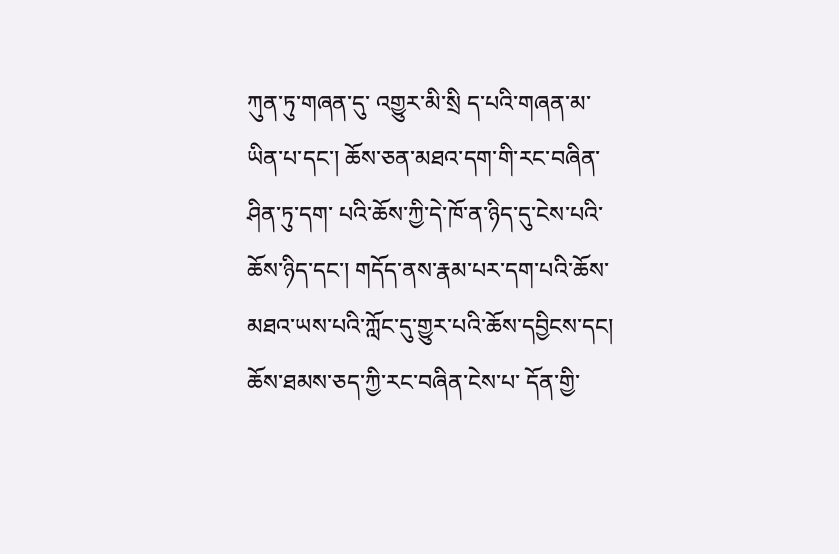ཀུན་ཏུ་གཞན་དུ་ འགྱུར་མི་སྲི ད་པའི་གཞན་མ་ཡིན་པ་དང་། ཆོས་ཅན་མཐའ་དག་གི་རང་བཞིན་ཤིན་ཏུ་དག་ པའི་ཆོས་ཀྱི་དེ་ཁོ་ན་ཉིད་དུ་ངེས་པའི་ཆོས་ཉིད་དང་། གདོད་ནས་རྣམ་པར་དག་པའི་ཆོས་ མཐའ་ཡས་པའི་ཀློང་དུ་གྱུར་པའི་ཆོས་དབྱིངས་དང། ཆོས་ཐམས་ཅད་ཀྱི་རང་བཞིན་ངེས་པ་ དོན་གྱི་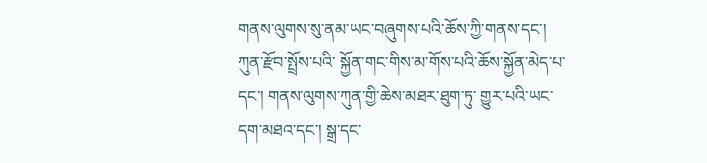གནས་ལུགས་སུ་ནམ་ཡང་བཞུགས་པའི་ཆོས་ཀྱི་གནས་དང་། ཀུན་རྫོབ་སྤྲོས་པའི་ སྐྱོན་གང་གིས་མ་གོས་པའི་ཆོས་སྐྱོན་མེད་པ་དང་། གནས་ལུགས་ཀུན་གྱི་ཆེས་མཐར་ཐུག་ཏུ་ གྱུར་པའི་ཡང་དག་མཐའ་དང་། སྒྲ་དང་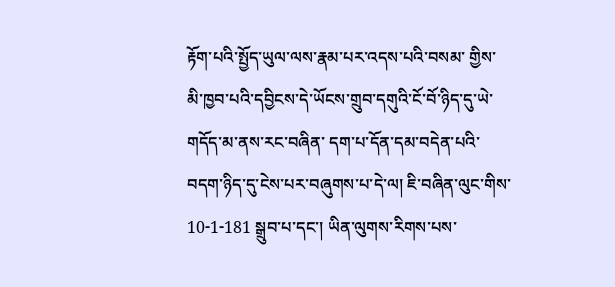རྟོག་པའི་སྤྱོད་ཡུལ་ལས་རྣམ་པར་འདས་པའི་བསམ་ གྱིས་མི་ཁྱབ་པའི་དབྱིངས་དེ་ཡོངས་གྲུབ་དགུའི་ངོ་བོ་ཉིད་དུ་ཡེ་གདོད་མ་ནས་རང་བཞིན་ དག་པ་དོན་དམ་བདེན་པའི་བདག་ཉིད་དུ་ངེས་པར་བཞུགས་པ་དེ་ལ། ཇི་བཞིན་ལུང་གིས་ 10-1-181 སྒྲུབ་པ་དང་། ཡིན་ལུགས་རིགས་པས་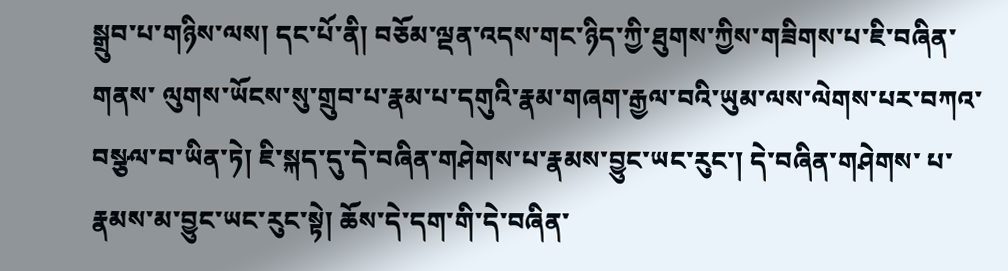སྒྲུབ་པ་གཉིས་ལས། དང་པོ་ནི། བཅོམ་ལྡན་འདས་གང་ཉིད་ཀྱི་ཐུགས་ཀྱིས་གཟིགས་པ་ཇི་བཞིན་གནས་ ལུགས་ཡོངས་སུ་གྲུབ་པ་རྣམ་པ་དགུའི་རྣམ་གཞག་རྒྱལ་བའི་ཡུམ་ལས་ལེགས་པར་བཀའ་ བསྩལ་བ་ཡིན་ཏེ། ཇི་སྐད་དུ་དེ་བཞིན་གཤེགས་པ་རྣམས་བྱུང་ཡང་རུང་། དེ་བཞིན་གཤེགས་ པ་རྣམས་མ་བྱུང་ཡང་རུང་སྟེ། ཆོས་དེ་དག་གི་དེ་བཞིན་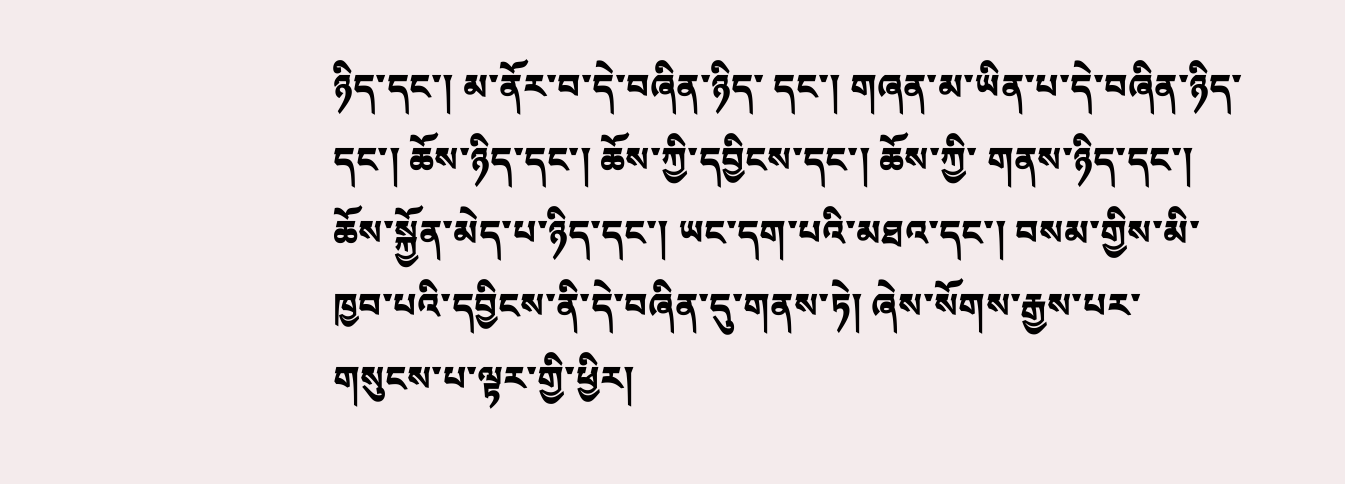ཉིད་དང་། མ་ནོར་བ་དེ་བཞིན་ཉིད་ དང་། གཞན་མ་ཡིན་པ་དེ་བཞིན་ཉིད་དང་། ཆོས་ཉིད་དང་། ཆོས་ཀྱི་དབྱིངས་དང་། ཆོས་ཀྱི་ གནས་ཉིད་དང་། ཆོས་སྐྱོན་མེད་པ་ཉིད་དང་། ཡང་དག་པའི་མཐའ་དང་། བསམ་གྱིས་མི་ ཁྱབ་པའི་དབྱིངས་ནི་དེ་བཞིན་དུ་གནས་ཏེ། ཞེས་སོགས་རྒྱས་པར་གསུངས་པ་ལྟར་གྱི་ཕྱིར།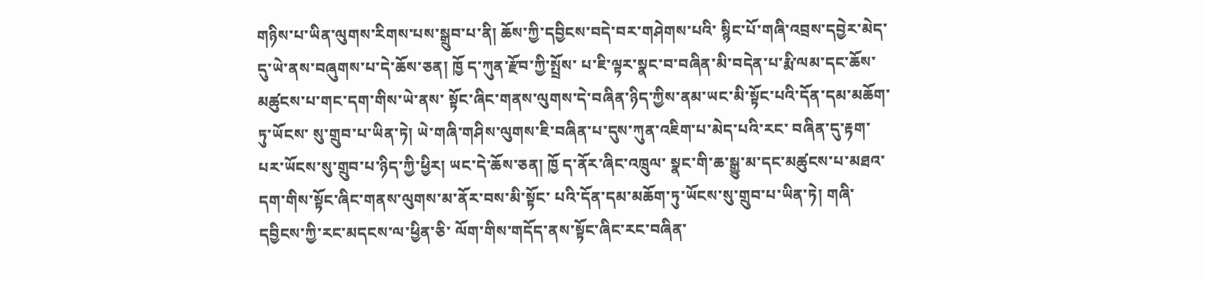གཉིས་པ་ཡིན་ལུགས་རིགས་པས་སྒྲུབ་པ་ནི། ཆོས་ཀྱི་དབྱིངས་བདེ་བར་གཤེགས་པའི་ སྙིང་པོ་གཞི་འབྲས་དབྱེར་མེད་དུ་ཡེ་ནས་བཞུགས་པ་དེ་ཆོས་ཅན། ཁྱོ ད་ཀུན་རྫོབ་ཀྱི་སྤྲོས་ པ་ཇི་ལྟར་སྣང་བ་བཞིན་མི་བདེན་པ་རྨི་ལམ་དང་ཆོས་མཚུངས་པ་གང་དག་གིས་ཡེ་ནས་ སྟོང་ཞིང་གནས་ལུགས་དེ་བཞིན་ཉིད་ཀྱིས་ནམ་ཡང་མི་སྟོང་པའི་དོན་དམ་མཆོག་ཏུ་ཡོངས་ སུ་གྲུབ་པ་ཡིན་ཏེ། ཡེ་གཞི་གཤིས་ལུགས་ཇི་བཞིན་པ་དུས་ཀུན་འཇིག་པ་མེད་པའི་རང་ བཞིན་དུ་རྟག་པར་ཡོངས་སུ་གྲུབ་པ་ཉིད་ཀྱི་ཕྱིར། ཡང་དེ་ཆོས་ཅན། ཁྱོ ད་ནོར་ཞིང་འཁྲུལ་ སྣང་གི་ཆ་སྒྱུ་མ་དང་མཚུངས་པ་མཐའ་དག་གིས་སྟོང་ཞིང་གནས་ལུགས་མ་ནོར་བས་མི་སྟོང་ པའི་དོན་དམ་མཆོག་ཏུ་ཡོངས་སུ་གྲུབ་པ་ཡིན་ཏེ། གཞི་དབྱིངས་ཀྱི་རང་མདངས་ལ་ཕྱིན་ཅི་ ལོག་གིས་གདོད་ནས་སྟོང་ཞིང་རང་བཞིན་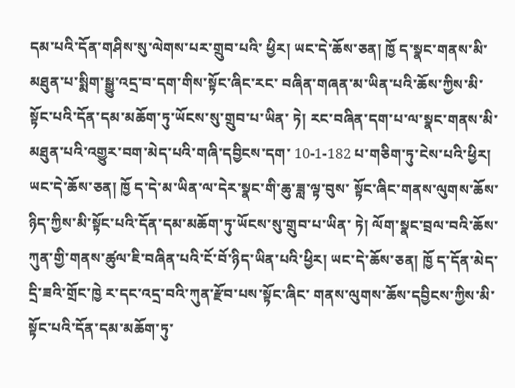དམ་པའི་དོན་གཤིས་སུ་ལེགས་པར་གྲུབ་པའི་ ཕྱིར། ཡང་དེ་ཆོས་ཅན། ཁྱོ ད་སྣང་གནས་མི་མཐུན་པ་སྨིག་སྒྱུ་འདྲ་བ་དག་གིས་སྟོང་ཞིང་རང་ བཞིན་གཞན་མ་ཡིན་པའི་ཆོས་ཀྱིས་མི་སྟོང་པའི་དོན་དམ་མཆོག་ཏུ་ཡོངས་སུ་གྲུབ་པ་ཡིན་ ཏེ། རང་བཞིན་དག་པ་ལ་སྣང་གནས་མི་མཐུན་པའི་འགྱུར་བག་མེད་པའི་གཞི་དབྱིངས་དག་ 10-1-182 པ་གཅིག་ཏུ་ངེས་པའི་ཕྱིར། ཡང་དེ་ཆོས་ཅན། ཁྱོ ད་དེ་མ་ཡིན་ལ་དེར་སྣང་གི་ཆུ་ཟླ་ལྟ་བུས་ སྟོང་ཞིང་གནས་ལུགས་ཆོས་ཉིད་ཀྱིས་མི་སྟོང་པའི་དོན་དམ་མཆོག་ཏུ་ཡོངས་སུ་གྲུབ་པ་ཡིན་ ཏེ། ལོག་སྣང་བྲལ་བའི་ཆོས་ཀུན་གྱི་གནས་ཚུལ་ཇི་བཞིན་པའི་ངོ་བོ་ཉིད་ཡིན་པའི་ཕྱིར། ཡང་དེ་ཆོས་ཅན། ཁྱོ ད་དོན་མེད་དྲི་ཟའི་གྲོང་ཁྱེ ར་དང་འདྲ་བའི་ཀུན་རྫོབ་པས་སྟོང་ཞིང་ གནས་ལུགས་ཆོས་དབྱིངས་ཀྱིས་མི་སྟོང་པའི་དོན་དམ་མཆོག་ཏུ་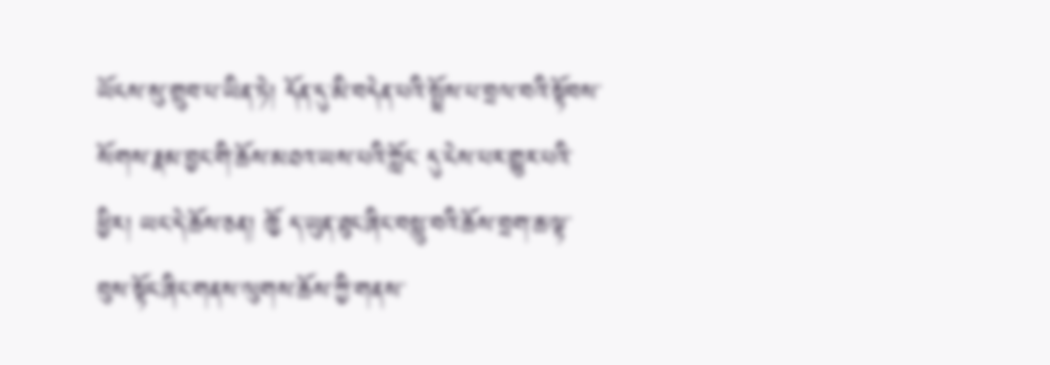ཡོངས་སུ་གྲུབ་པ་ཡིན་ཏེ། དོན་དུ་མི་བདེན་པའི་སྤྲོས་པ་བྲལ་བའི་སྟོབས་སོགས་རྣམ་བྱང་གི་ཆོས་མཐའ་ཡས་པའི་ཀློང་ དུ་ངེས་པར་གྱུར་པའི་ཕྱིར། ཡང་དེ་ཆོས་ཅན། ཁྱོ ད་ཡུན་ཐུང་ཞིང་བསླུ་བའི་ཆོས་བྲག་ཆ་ལྟ་ བུས་སྟོང་ཞིང་གནས་ལུགས་ཆོས་ཀྱི་གནས་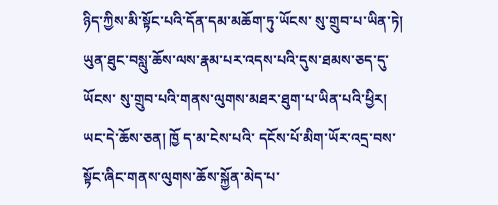ཉིད་ཀྱིས་མི་སྟོང་པའི་དོན་དམ་མཆོག་ཏུ་ཡོངས་ སུ་གྲུབ་པ་ཡིན་ཏེ། ཡུན་ཐུང་བསླུ་ཆོས་ལས་རྣམ་པར་འདས་པའི་དུས་ཐམས་ཅད་དུ་ཡོངས་ སུ་གྲུབ་པའི་གནས་ལུགས་མཐར་ཐུག་པ་ཡིན་པའི་ཕྱིར། ཡང་དེ་ཆོས་ཅན། ཁྱོ ད་མ་ངེས་པའི་ དངོས་པོ་མིག་ཡོར་འདྲ་བས་སྟོང་ཞིང་གནས་ལུགས་ཆོས་སྐྱོན་མེད་པ་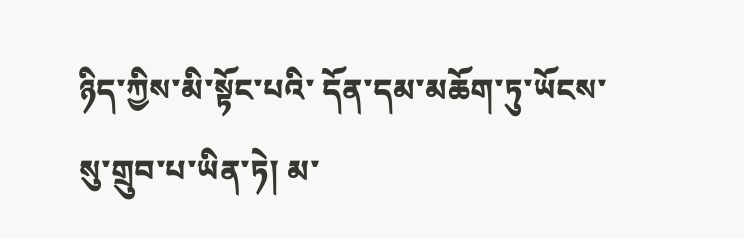ཉིད་ཀྱིས་མི་སྟོང་པའི་ དོན་དམ་མཆོག་ཏུ་ཡོངས་སུ་གྲུབ་པ་ཡིན་ཏེ། མ་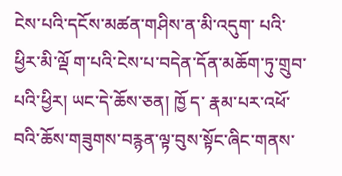ངེས་པའི་དངོས་མཚན་གཤིས་ན་མི་འདུག་ པའི་ཕྱིར་མི་ལྡོ ག་པའི་ངེས་པ་བདེན་དོན་མཆོག་ཏུ་གྲུབ་པའི་ཕྱིར། ཡང་དེ་ཆོས་ཅན། ཁྱོ ད་ རྣམ་པར་འཕོ་བའི་ཆོས་གཟུགས་བརྙན་ལྟ་བུས་སྟོང་ཞིང་གནས་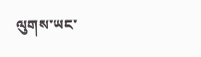ལུགས་ཡང་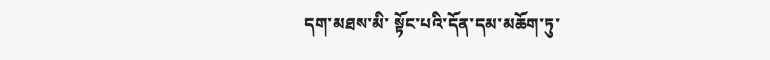དག་མཐས་མི་ སྟོང་པའི་དོན་དམ་མཆོག་ཏུ་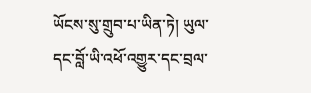ཡོངས་སུ་གྲུབ་པ་ཡིན་ཏེ། ཡུལ་དང་བློ་ཡི་འཕོ་འགྱུར་དང་བྲལ་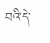བའི་དེ་